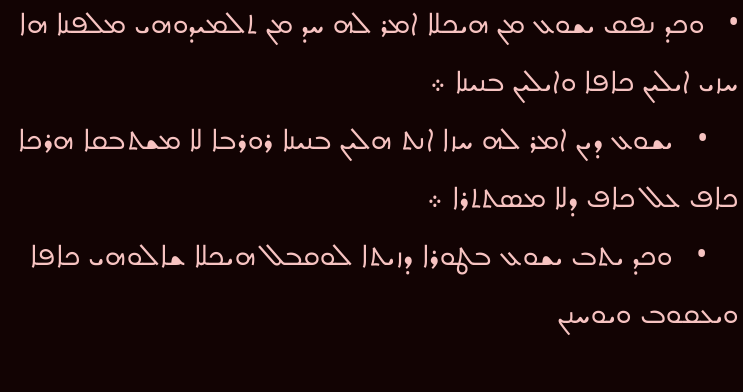•   ܘܟܕ ܢܦܩ ܝܫܘܥ ܡܢ ܗܝܟܠܐ ܐܡܪ ܠܗ ܚܕ ܡܢ ܬܠܡܝܕܘܗܝ ܡܠܦܢܐ ܗܐ ܚܙܝ ܐܝܠܝܢ ܟܐܦܐ ܘܐܝܠܝܢ ܒܢܝܢܐ ܀
    •   ܝܫܘܥ ܕܝܢ ܐܡܪ ܠܗ ܚܙܐ ܐܢܬ ܗܠܝܢ ܒܢܝܢܐ ܪܘܪܒܐ ܠܐ ܡܫܬܒܩܐ ܗܪܟܐ ܟܐܦ ܥܠ ܟܐܦ ܕܠܐ ܡܤܬܬܪܐ ܀
    •   ܘܟܕ ܝܬܒ ܝܫܘܥ ܒܛܘܪܐ ܕܙܝܬܐ ܠܘܩܒܠ ܗܝܟܠܐ ܫܐܠܘܗܝ ܟܐܦܐ ܘܝܥܩܘܒ ܘܝܘܚܢܢ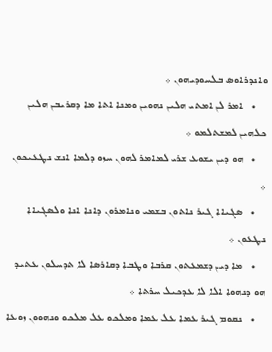ܘܐܢܕܪܐܘܤ ܒܠܚܘܕܝܗܘܢ ܀
    •   ܐܡܪ ܠܢ ܐܡܬܝ ܗܠܝܢ ܢܗܘܝܢ ܘܡܢܐ ܐܬܐ ܡܐ ܕܩܪܝܒܢ ܗܠܝܢ ܟܠܗܝܢ ܠܡܫܬܠܡܘ ܀
    •   ܗܘ ܕܝܢ ܝܫܘܥ ܫܪܝ ܠܡܐܡܪ ܠܗܘܢ ܚܙܘ ܕܠܡܐ ܐܢܫ ܢܛܥܝܟܘܢ ܀
    •   ܤܓܝܐܐ ܓܝܪ ܢܐܬܘܢ ܒܫܡܝ ܘܢܐܡܪܘܢ ܕܐܢܐ ܐܢܐ ܘܠܤܓܝܐܐ ܢܛܥܘܢ ܀
    •   ܡܐ ܕܝܢ ܕܫܡܥܬܘܢ ܩܪܒܐ ܘܛܒܐ ܕܩܐܪܤܐ ܠܐ ܬܕܚܠܘܢ ܥܬܝܕ ܗܘ ܕܢܗܘܐ ܐܠܐ ܠܐ ܥܕܟܝܠ ܚܪܬܐ ܀
    •   ܢܩܘܡ ܓܝܪ ܥܡܐ ܥܠ ܥܡܐ ܘܡܠܟܘ ܥܠ ܡܠܟܘ ܘܢܗܘܘܢ ܙܘܥܐ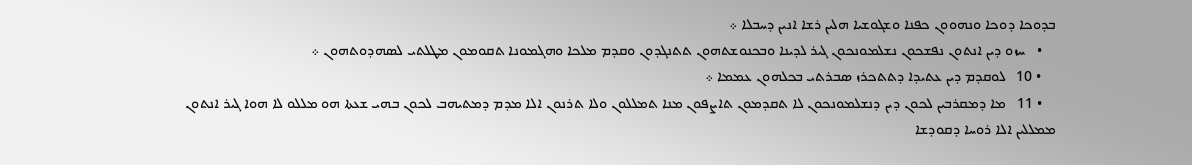ܒܕܘܟܐ ܕܘܟܐ ܘܢܗܘܘܢ ܟܦܢܐ ܘܫܓܘܫܝܐ ܗܠܝܢ ܪܫܐ ܐܢܝܢ ܕܚܒܠܐ ܀
    •   ܚܙܘ ܕܝܢ ܐܢܬܘܢ ܢܦܫܟܘܢ ܢܫܠܡܘܢܟܘܢ ܓܝܪ ܠܕܝܢܐ ܘܒܟܢܘܫܬܗܘܢ ܬܬܢܓܕܘܢ ܘܩܕܡ ܡܠܟܐ ܘܗܓܡܘܢܐ ܬܩܘܡܘܢ ܡܛܠܬܝ ܠܤܗܕܘܬܗܘܢ ܀
    • 10   ܠܘܩܕܡ ܕܝܢ ܥܬܝܕܐ ܕܬܬܟܪܙ ܤܒܪܬܝ ܒܟܠܗܘܢ ܥܡܡܐ ܀
    • 11   ܡܐ ܕܡܩܪܒܝܢ ܠܟܘܢ ܕܝܢ ܕܢܫܠܡܘܢܟܘܢ ܠܐ ܬܩܕܡܘܢ ܬܐܨܦܘܢ ܡܢܐ ܬܡܠܠܘܢ ܘܠܐ ܬܪܢܘܢ ܐܠܐ ܡܕܡ ܕܡܬܝܗܒ ܠܟܘܢ ܒܗܝ ܫܥܬܐ ܗܘ ܡܠܠܘ ܠܐ ܗܘܐ ܓܝܪ ܐܢܬܘܢ ܡܡܠܠܝܢ ܐܠܐ ܪܘܚܐ ܕܩܘܕܫܐ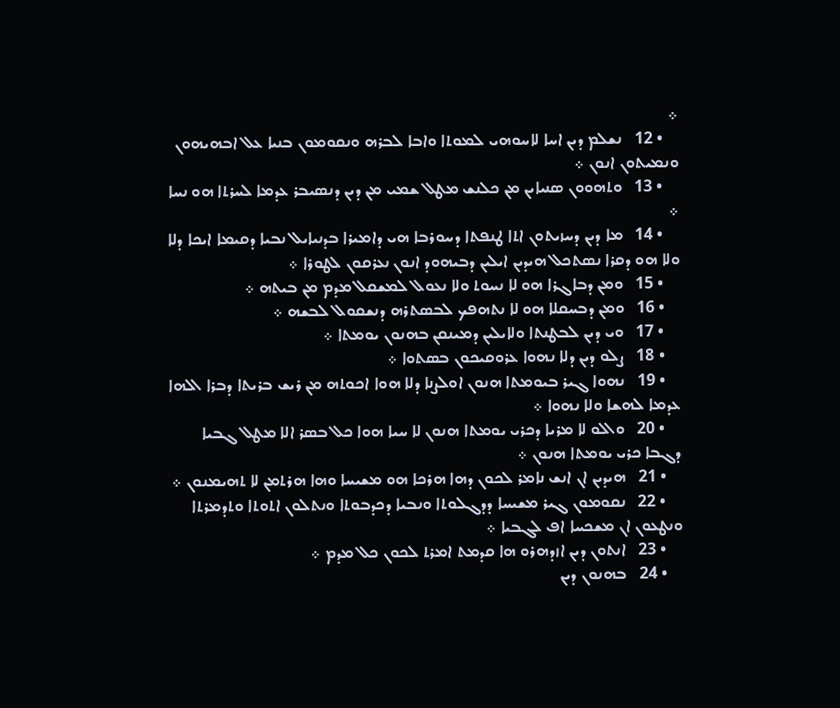܀
    • 12   ܢܫܠܡ ܕܝܢ ܐܚܐ ܠܐܚܘܗܝ ܠܡܘܬܐ ܘܐܒܐ ܠܒܪܗ ܘܢܩܘܡܘܢ ܒܢܝܐ ܥܠ ܐܒܗܝܗܘܢ ܘܢܡܝܬܘܢ ܐܢܘܢ ܀
    • 13   ܘܬܗܘܘܢ ܤܢܝܐܝܢ ܡܢ ܟܠܢܫ ܡܛܠ ܫܡܝ ܡܢ ܕܝܢ ܕܢܤܝܒܪ ܥܕܡܐ ܠܚܪܬܐ ܗܘ ܢܚܐ ܀
    • 14   ܡܐ ܕܝܢ ܕܚܙܝܬܘܢ ܐܬܐ ܛܢܦܬܐ ܕܚܘܪܒܐ ܗܝ ܕܐܡܝܪܐ ܒܕܢܝܐܝܠ ܢܒܝܐ ܕܩܝܡܐ ܐܝܟܐ ܕܠܐ ܘܠܐ ܗܘ ܕܩܪܐ ܢܤܬܟܠ ܗܝܕܝܢ ܐܝܠܝܢ ܕܒܝܗܘܕ ܐܢܘܢ ܢܥܪܩܘܢ ܠܛܘܪܐ ܀
    • 15   ܘܡܢ ܕܒܐܓܪܐ ܗܘ ܠܐ ܢܚܘܬ ܘܠܐ ܢܥܘܠ ܠܡܫܩܠ ܡܕܡ ܡܢ ܒܝܬܗ ܀
    • 16   ܘܡܢ ܕܒܚܩܠܐ ܗܘ ܠܐ ܢܬܗܦܟ ܠܒܤܬܪܗ ܕܢܫܩܘܠ ܠܒܫܗ ܀
    • 17   ܘܝ ܕܝܢ ܠܒܛܢܬܐ ܘܠܐܝܠܝܢ ܕܡܝܢܩܢ ܒܗܢܘܢ ܝܘܡܬܐ ܀
    • 18   ܨܠܘ ܕܝܢ ܕܠܐ ܢܗܘܐ ܥܪܘܩܝܟܘܢ ܒܤܬܘܐ ܀
    • 19   ܢܗܘܐ ܓܝܪ ܒܝܘܡܬܐ ܗܢܘܢ ܐܘܠܨܢܐ ܕܠܐ ܗܘܐ ܐܟܘܬܗ ܡܢ ܪܝܫ ܒܪܝܬܐ ܕܒܪܐ ܐܠܗܐ ܥܕܡܐ ܠܗܫܐ ܘܠܐ ܢܗܘܐ ܀
    • 20   ܘܐܠܘ ܠܐ ܡܪܝܐ ܕܟܪܝ ܝܘܡܬܐ ܗܢܘܢ ܠܐ ܚܝܐ ܗܘܐ ܟܠ ܒܤܪ ܐܠܐ ܡܛܠ ܓܒܝܐ ܕܓܒܐ ܟܪܝ ܝܘܡܬܐ ܗܢܘܢ ܀
    • 21   ܗܝܕܝܢ ܐܢ ܐܢܫ ܢܐܡܪ ܠܟܘܢ ܕܗܐ ܗܪܟܐ ܗܘ ܡܫܝܚܐ ܘܗܐ ܗܪܬܡܢ ܠܐ ܬܗܝܡܢܘܢ ܀
    • 22   ܢܩܘܡܘܢ ܓܝܪ ܡܫܝܚܐ ܕܕܓܠܘܬܐ ܘܢܒܝܐ ܕܟܕܒܘܬܐ ܘܢܬܠܘܢ ܐܬܘܬܐ ܘܬܕܡܪܬܐ ܘܢܛܥܘܢ ܐܢ ܡܫܟܚܐ ܐܦ ܠܓܒܝܐ ܀
    • 23   ܐܢܬܘܢ ܕܝܢ ܐܙܕܗܪܘ ܗܐ ܩܕܡܬ ܐܡܪܬ ܠܟܘܢ ܟܠ ܡܕܡ ܀
    • 24   ܒܗܢܘܢ ܕܝܢ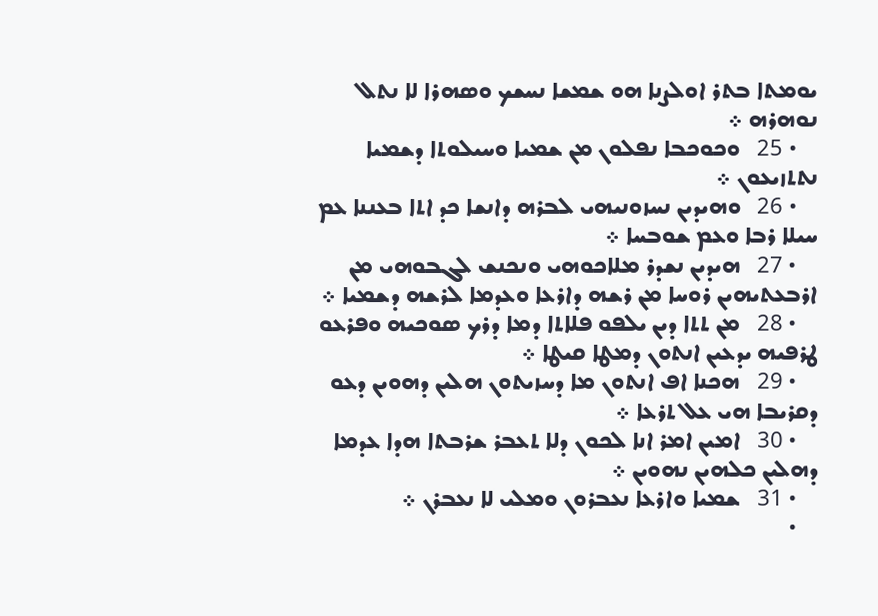ܝܘܡܬܐ ܒܬܪ ܐܘܠܨܢܐ ܗܘ ܫܡܫܐ ܢܚܫܟ ܘܤܗܪܐ ܠܐ ܢܬܠ ܢܘܗܪܗ ܀
    • 25   ܘܟܘܟܒܐ ܢܦܠܘܢ ܡܢ ܫܡܝܐ ܘܚܝܠܘܬܐ ܕܫܡܝܐ ܢܬܬܙܝܥܘܢ ܀
    • 26   ܘܗܝܕܝܢ ܢܚܙܘܢܝܗܝ ܠܒܪܗ ܕܐܢܫܐ ܟܕ ܐܬܐ ܒܥܢܢܐ ܥܡ ܚܝܠܐ ܪܒܐ ܘܥܡ ܫܘܒܚܐ ܀
    • 27   ܗܝܕܝܢ ܢܫܕܪ ܡܠܐܟܘܗܝ ܘܢܟܢܫ ܠܓܒܘܗܝ ܡܢ ܐܪܒܥܬܝܗܝܢ ܪܘܚܐ ܡܢ ܪܫܗ ܕܐܪܥܐ ܘܥܕܡܐ ܠܪܫܗ ܕܫܡܝܐ ܀
    • 28   ܡܢ ܬܬܐ ܕܝܢ ܝܠܦܘ ܦܠܐܬܐ ܕܡܐ ܕܪܟ ܤܘܟܝܗ ܘܦܪܥܘ ܛܪܦܝܗ ܝܕܥܝܢ ܐܢܬܘܢ ܕܡܛܐ ܩܝܛܐ ܀
    • 29   ܗܟܢܐ ܐܦ ܐܢܬܘܢ ܡܐ ܕܚܙܝܬܘܢ ܗܠܝܢ ܕܗܘܝܢ ܕܥܘ ܕܩܪܝܒܐ ܗܝ ܥܠ ܬܪܥܐ ܀
    • 30   ܐܡܝܢ ܐܡܪ ܐܢܐ ܠܟܘܢ ܕܠܐ ܬܥܒܪ ܫܪܒܬܐ ܗܕܐ ܥܕܡܐ ܕܗܠܝܢ ܟܠܗܝܢ ܢܗܘܝܢ ܀
    • 31   ܫܡܝܐ ܘܐܪܥܐ ܢܥܒܪܘܢ ܘܡܠܝ ܠܐ ܢܥܒܪܢ ܀
    •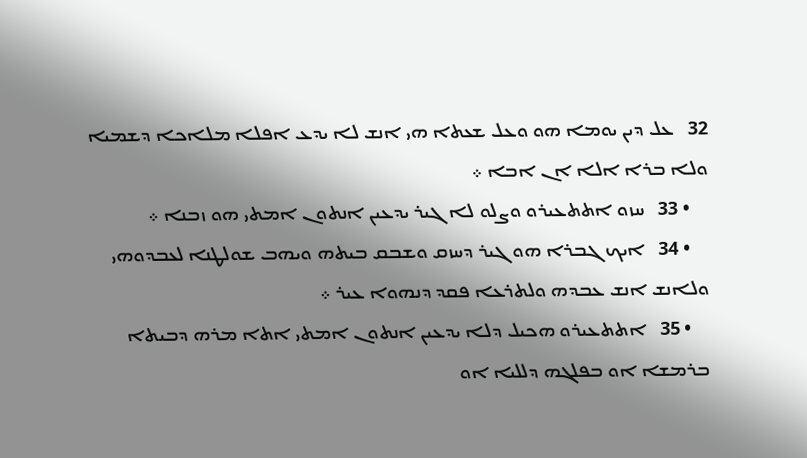32   ܥܠ ܕܝܢ ܝܘܡܐ ܗܘ ܘܥܠ ܫܥܬܐ ܗܝ ܐܢܫ ܠܐ ܝܕܥ ܐܦܠܐ ܡܠܐܟܐ ܕܫܡܝܐ ܘܠܐ ܒܪܐ ܐܠܐ ܐܢ ܐܒܐ ܀
    • 33   ܚܙܘ ܐܬܬܥܝܪܘ ܘܨܠܘ ܠܐ ܓܝܪ ܝܕܥܝܢ ܐܢܬܘܢ ܐܡܬܝ ܗܘ ܙܒܢܐ ܀
    • 34   ܐܝܟ ܓܒܪܐ ܗܘ ܓܝܪ ܕܚܙܩ ܘܫܒܩ ܒܝܬܗ ܘܝܗܒ ܫܘܠܛܢܐ ܠܥܒܕܘܗܝ ܘܠܐܢܫ ܐܢܫ ܥܒܕܗ ܘܠܬܪܥܐ ܦܩܕ ܕܢܗܘܐ ܥܝܪ ܀
    • 35   ܐܬܬܥܝܪܘ ܗܟܝܠ ܕܠܐ ܝܕܥܝܢ ܐܢܬܘܢ ܐܡܬܝ ܐܬܐ ܡܪܗ ܕܒܝܬܐ ܒܪܡܫܐ ܐܘ ܒܦܠܓܗ ܕܠܠܝܐ ܐܘ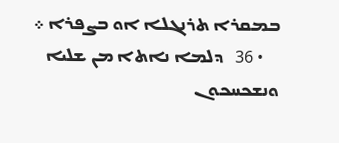ܒܡܩܪܐ ܬܪܢܓܠܐ ܐܘ ܒܨܦܪܐ ܀
    • 36   ܕܠܡܐ ܢܐܬܐ ܡܢ ܫܠܝܐ ܘܢܫܟܚܟܘܢ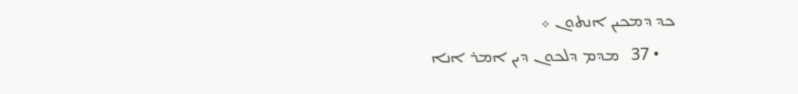ܟܕ ܕܡܟܝܢ ܐܢܬܘܢ ܀
    • 37   ܡܕܡ ܕܠܟܘܢ ܕܝܢ ܐܡܪ ܐܢܐ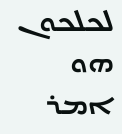ܠܟܠܟܘܢ ܗܘ ܐܡܪ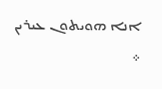ܐܢܐ ܗܘܝܬܘܢ ܥܝܪܝܢ ܀